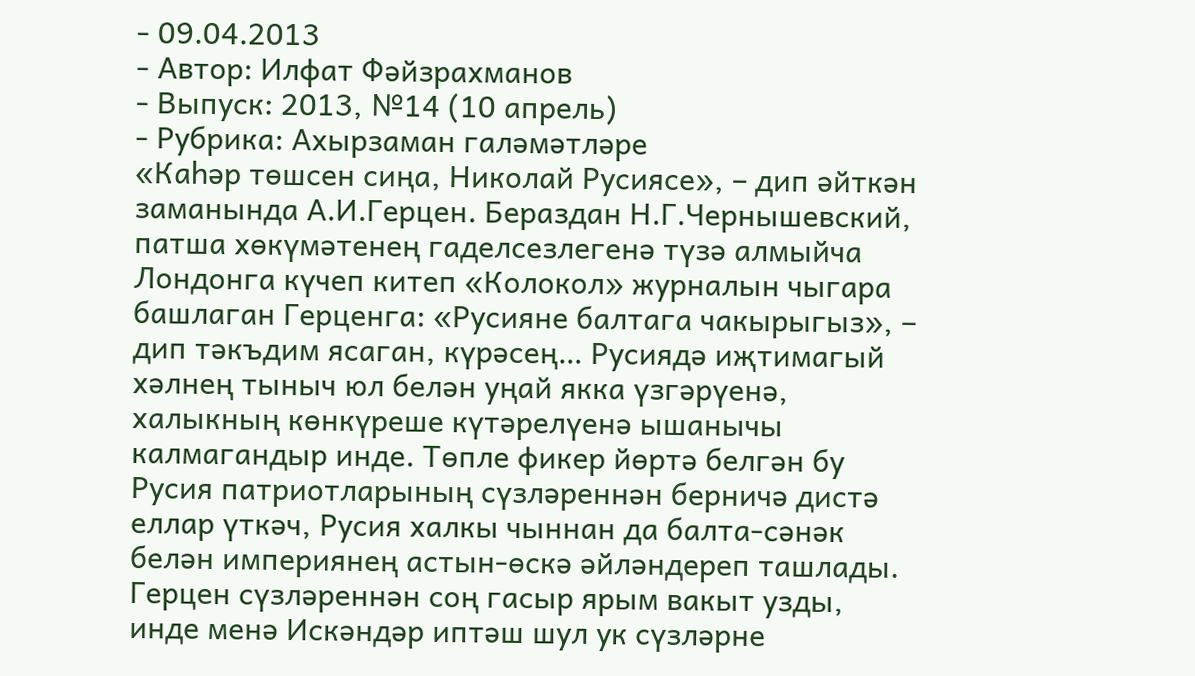- 09.04.2013
- Автор: Илфат Фәйзрахманов
- Выпуск: 2013, №14 (10 апрель)
- Рубрика: Ахырзаман галәмәтләре
«Каһәр төшсен сиңа, Николай Русиясе», – дип әйткән заманында А.И.Герцен. Бераздан Н.Г.Чернышевский, патша хөкүмәтенең гаделсезлегенә түзә алмыйча Лондонга күчеп китеп «Колокол» журналын чыгара башлаган Герценга: «Русияне балтага чакырыгыз», – дип тәкъдим ясаган, күрәсең… Русиядә иҗтимагый хәлнең тыныч юл белән уңай якка үзгәрүенә, халыкның көнкүреше күтәрелүенә ышанычы калмагандыр инде. Төпле фикер йөртә белгән бу Русия патриотларының сүзләреннән берничә дистә еллар үткәч, Русия халкы чыннан да балта-сәнәк белән империянең астын-өскә әйләндереп ташлады.
Герцен сүзләреннән соң гасыр ярым вакыт узды, инде менә Искәндәр иптәш шул ук сүзләрне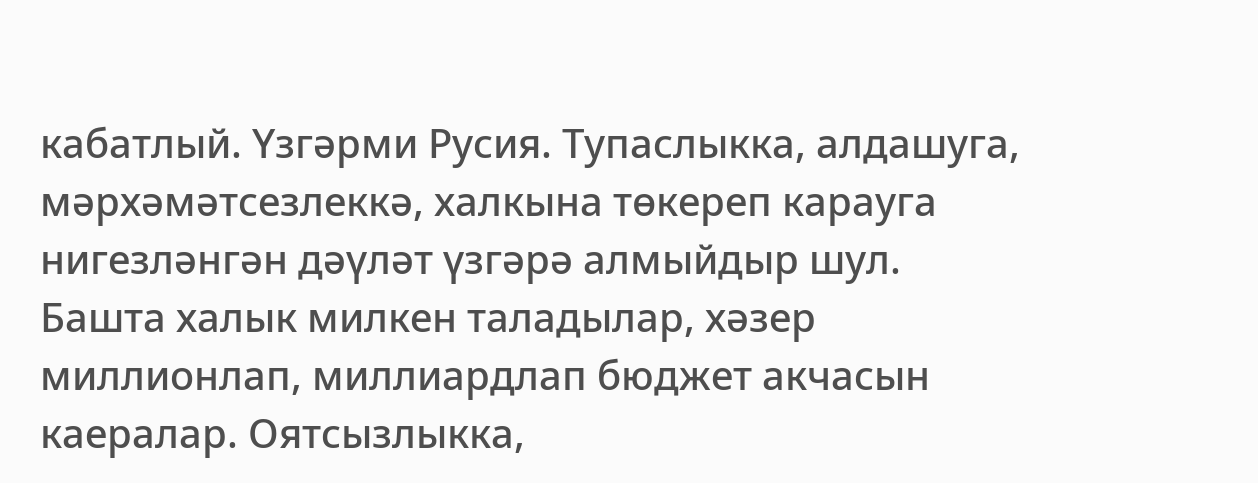кабатлый. Үзгәрми Русия. Тупаслыкка, алдашуга, мәрхәмәтсезлеккә, халкына төкереп карауга нигезләнгән дәүләт үзгәрә алмыйдыр шул. Башта халык милкен таладылар, хәзер миллионлап, миллиардлап бюджет акчасын каералар. Оятсызлыкка,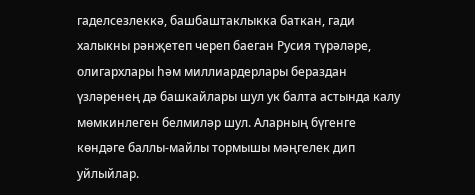гаделсезлеккә, башбаштаклыкка баткан, гади халыкны рәнҗетеп череп баеган Русия түрәләре, олигархлары һәм миллиардерлары бераздан үзләренең дә башкайлары шул ук балта астында калу мөмкинлеген белмиләр шул. Аларның бүгенге көндәге баллы-майлы тормышы мәңгелек дип уйлыйлар.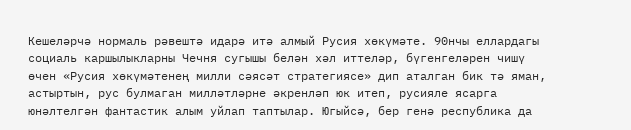Кешеләрчә нормаль рәвештә идарә итә алмый Русия хөкүмәте. 90нчы еллардагы социаль каршылыкларны Чечня сугышы белән хәл иттеләр, бүгенгеләрен чишү өчен «Русия хөкүмәтенең милли сәясәт стратегиясе» дип аталган бик тә яман, астыртын, рус булмаган милләтләрне әкренләп юк итеп, русияле ясарга юнәлтелгән фантастик алым уйлап таптылар. Югыйсә, бер генә республика да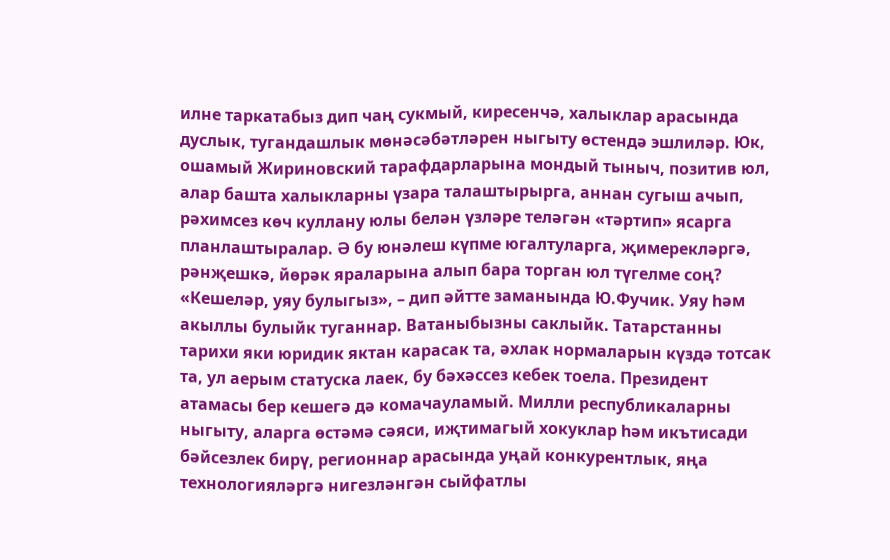илне таркатабыз дип чаң сукмый, киресенчә, халыклар арасында дуслык, тугандашлык мөнәсәбәтләрен ныгыту өстендә эшлиләр. Юк, ошамый Жириновский тарафдарларына мондый тыныч, позитив юл, алар башта халыкларны үзара талаштырырга, аннан сугыш ачып, рәхимсез көч куллану юлы белән үзләре теләгән «тәртип» ясарга планлаштыралар. Ә бу юнәлеш күпме югалтуларга, җимерекләргә, рәнҗешкә, йөрәк яраларына алып бара торган юл түгелме соң?
«Кешеләр, уяу булыгыз», – дип әйтте заманында Ю.Фучик. Уяу һәм акыллы булыйк туганнар. Ватаныбызны саклыйк. Татарстанны тарихи яки юридик яктан карасак та, әхлак нормаларын күздә тотсак та, ул аерым статуска лаек, бу бәхәссез кебек тоела. Президент атамасы бер кешегә дә комачауламый. Милли республикаларны ныгыту, аларга өстәмә сәяси, иҗтимагый хокуклар һәм икътисади бәйсезлек бирү, регионнар арасында уңай конкурентлык, яңа технологияләргә нигезләнгән сыйфатлы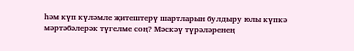һәм күп күләмле җитештерү шартларын булдыру юлы күпкә мәртәбәлерәк түгелме соң? Мәскәү түрәләренең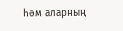һәм аларның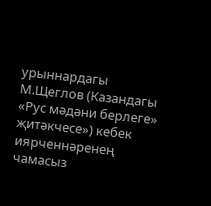урыннардагы М.Щеглов (Казандагы «Рус мәдәни берлеге» җитәкчесе») кебек иярченнәренең чамасыз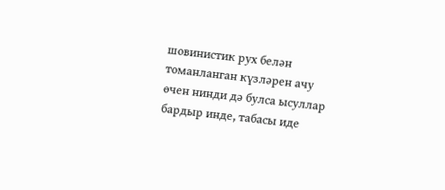шовинистик рух белән томанланган күзләрен ачу өчен нинди дә булса ысуллар бардыр инде, табасы иде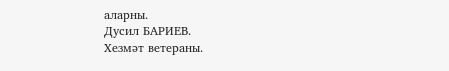аларны.
Дусил БАРИЕВ.
Хезмәт ветераны.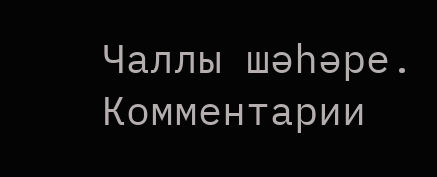Чаллы шәһәре.
Комментарии